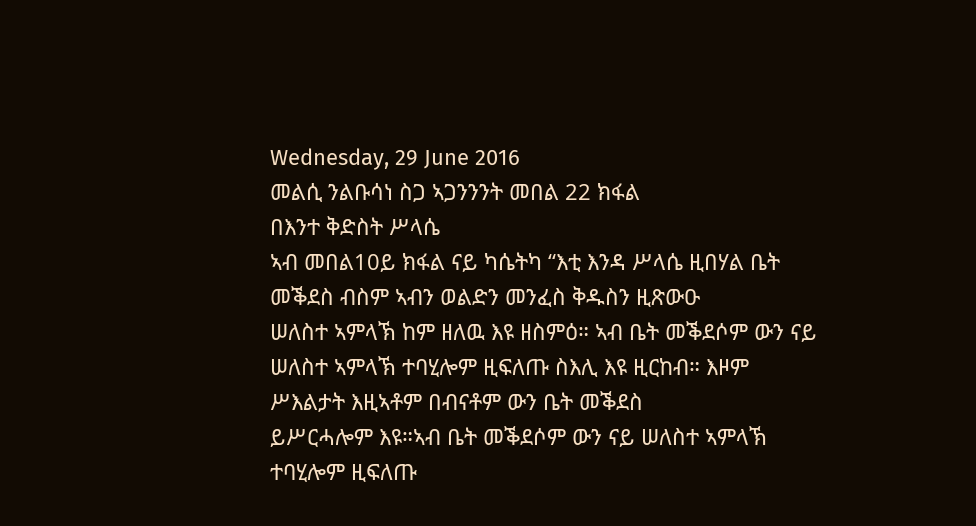Wednesday, 29 June 2016
መልሲ ንልቡሳነ ስጋ ኣጋንንንት መበል 22 ክፋል
በእንተ ቅድስት ሥላሴ
ኣብ መበል10ይ ክፋል ናይ ካሴትካ “እቲ እንዳ ሥላሴ ዚበሃል ቤት መቕደስ ብስም ኣብን ወልድን መንፈስ ቅዱስን ዚጽውዑ
ሠለስተ ኣምላኽ ከም ዘለዉ እዩ ዘስምዕ። ኣብ ቤት መቕደሶም ውን ናይ ሠለስተ ኣምላኽ ተባሂሎም ዚፍለጡ ስእሊ እዩ ዚርከብ። እዞም ሥእልታት እዚኣቶም በብናቶም ውን ቤት መቕደስ
ይሥርሓሎም እዩ።ኣብ ቤት መቕደሶም ውን ናይ ሠለስተ ኣምላኽ ተባሂሎም ዚፍለጡ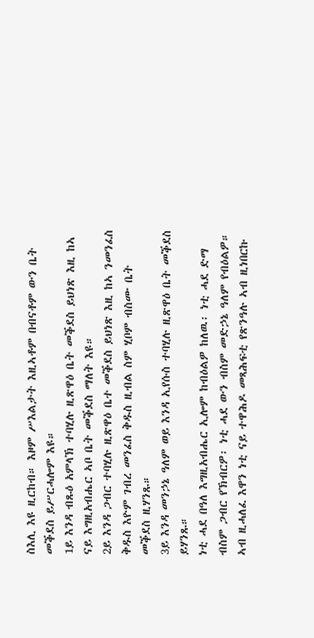ስእሊ እዩ ዚርከብ። እዞም ሥእልታት እዚኣቶም በብናቶም ውን ቤት መቕደስ ይሥርሓሎም እዩ።
1ይ እንዳ ብጹዕ አምላኽ ተባሂሉ ዚጽዋዕ ቤት መቕደስ ይህነጽ እዚ ከኣ ናይ እግዚአብሔር ኣቦ ቤት መቕደስ ማለት እዩ።
2ይ እንዳ ጋብር ተባሂሉ ዚጽዋዕ ቤተ መቕደስ ይህነጽ እዚ ከኣ ንመንፈስ ቅዱስ እዮም ገብረ መንፈስ ቅዱስ ዚብል ስም ሂቦም ብስሙ ቤት መቕደስ ዚሃንጹ።
3ይ እንዳ መንኃኔ ዓለም ወይ እንዳ ኢየሱስ ተባሂሉ ዚጽዋዕ ቤት መቕደስ ይሃንጹ።
ነቲ ሓደ በዓለ እግዚአብሔር ኢሎም ከብዕልዎ ከለዉ፡ ነቲ ሓደ ድማ ብስም ጋብር የኽብርዎ፡ ነቲ ሓደ ውን ብስም መድኃኔ ዓለም የብዕልዎ። ኣብ ዚሓለፈ እዋን ነቲ ናይ ተዋሕዶ መጻሕፍቲ የጽንዓሉ ኣብ ዚነበርኩ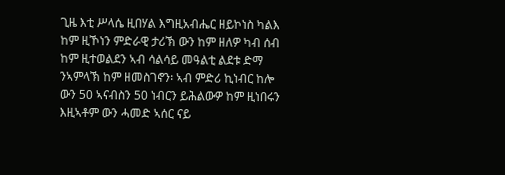ጊዜ እቲ ሥላሴ ዚበሃል እግዚአብሔር ዘይኮነስ ካልእ ከም ዚኾነን ምድራዊ ታሪኽ ውን ከም ዘለዎ ካብ ሰብ ከም ዚተወልደን ኣብ ሳልሳይ መዓልቲ ልደቱ ድማ ንኣምላኽ ከም ዘመስገኖን፡ ኣብ ምድሪ ኪነብር ከሎ ውን 50 ኣናብስን 50 ነብርን ይሕልውዎ ከም ዚነበሩን እዚኣቶም ውን ሓመድ ኣሰር ናይ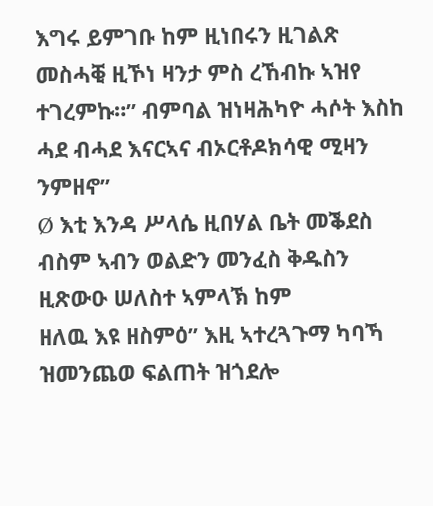እግሩ ይምገቡ ከም ዚነበሩን ዚገልጽ መስሓቒ ዚኾነ ዛንታ ምስ ረኸብኩ ኣዝየ ተገረምኩ።” ብምባል ዝነዛሕካዮ ሓሶት እስከ ሓደ ብሓደ እናርኣና ብኦርቶዶክሳዊ ሚዛን ንምዘኖ”
Ø እቲ እንዳ ሥላሴ ዚበሃል ቤት መቕደስ ብስም ኣብን ወልድን መንፈስ ቅዱስን ዚጽውዑ ሠለስተ ኣምላኽ ከም
ዘለዉ እዩ ዘስምዕ” እዚ ኣተረጓጉማ ካባኻ ዝመንጨወ ፍልጠት ዝጎደሎ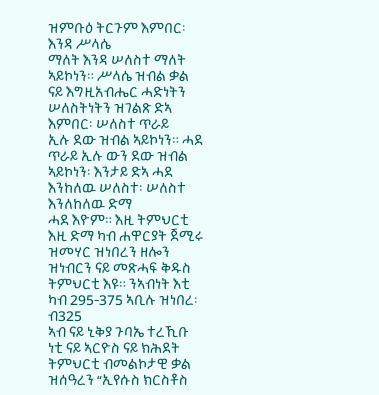ዝምቡዕ ትርጉም እምበር፡ እንዳ ሥላሴ
ማለት እንዳ ሠለስተ ማለት ኣይኮነን። ሥላሴ ዝብል ቃል ናይ እግዚአብሔር ሓድነትን ሠለስትነትን ዝገልጽ ድኣ እምበር፡ ሠለስተ ጥራይ
ኢሉ ደው ዝብል ኣይኮነን። ሓደ ጥራይ ኢሉ ውን ደው ዝብል ኣይኮነን፡ እንታይ ድኣ ሓደ እንከለዉ ሠለስተ፡ ሠለስተ እንለከለዉ ድማ
ሓደ እዮም። እዚ ትምህርቲ እዚ ድማ ካብ ሐዋርያት ጀሚሩ ዝመሃር ዝነበረን ዘሎን ዝነብርን ናይ መጽሓፍ ቅዱስ ትምህርቲ እዩ። ንኣብነት እቲ ካብ 295-375 ኣቢሉ ዝነበረ፡ ብ325
ኣብ ናይ ኒቅያ ጉባኤ ተረኺቡ ነቲ ናይ ኣርዮስ ናይ ክሕደት ትምህርቲ ብመልኮታዊ ቃል ዝሰዓረን “ኢየሱስ ክርስቶስ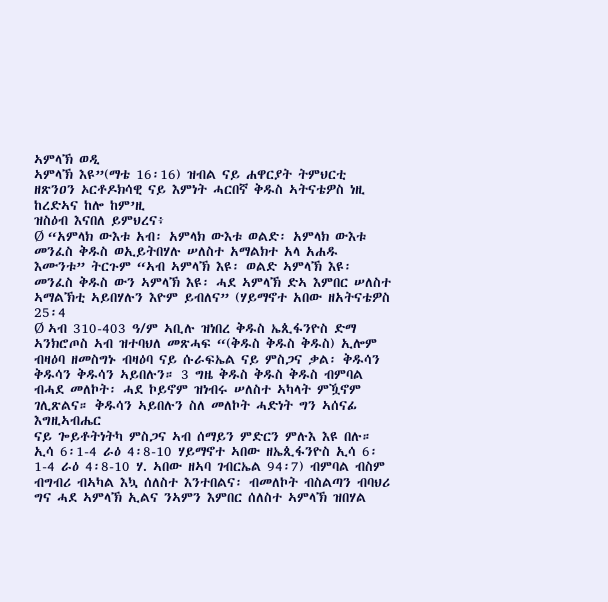ኣምላኽ ወዲ
ኣምላኽ እዩ”(ማቴ 16፡16) ዝብል ናይ ሐዋርያት ትምህርቲ ዘጽንዐን ኦርቶዶክሳዊ ናይ እምነት ሓርበኛ ቅዱስ ኣትናቴዎስ ነዚ ከረድኣና ከሎ ከም’ዚ
ዝስዕብ እናበለ ይምህረና፥
Ø “አምላክ ውእቱ አብ፡ አምላክ ውእቱ ወልድ፡ አምላክ ውእቱ መንፈስ ቅዱስ ወኢይትበሃሉ ሠለስተ አማልክተ አላ አሐዱ እሙንቱ” ትርጉም “ኣብ ኣምላኽ እዩ፡ ወልድ ኣምላኽ እዩ፡ መንፈስ ቅዱስ ውን ኣምላኽ እዩ፡ ሓደ ኣምላኽ ድኣ እምበር ሠለስተ ኣማልኽቲ ኣይበሃሉን እዮም ይብለና” (ሃይማኖተ አበው ዘአትናቴዎስ 25፡4
Ø ኣብ 310-403 ዓ/ም ኣቢሉ ዝነበረ ቅዱስ ኤጲፋንዮስ ድማ ኣንክሮጦስ ኣብ ዝተባህለ መጽሓፍ “(ቅዱስ ቅዱስ ቅዱስ) ኢሎም
ብዛዕባ ዘመስግኑ ብዛዕባ ናይ ሱራፍኤል ናይ ምስጋና ቃል፡ ቅዱሳን ቅዱሳን ቅዱሳን ኣይበሉን። 3 ግዜ ቅዱስ ቅዱስ ቅዱስ ብምባል
ብሓደ መለኮት፡ ሓደ ኮይኖም ዝነብሩ ሠለስተ ኣካላት ምዃኖም ገሊጽልና። ቅዱሳን ኣይበሉን ስለ መለኮት ሓድነት ግን ኣሰናፊ እግዚኣብሔር
ናይ ጐይቶትነትካ ምስጋና ኣብ ሰማይን ምድርን ምሉእ እዩ በሉ። ኢሳ 6፡1-4 ራዕ 4፡8-10 ሃይማኖተ ኣበው ዘኤጲፋንዮስ ኢሳ 6፡1-4 ራዕ 4፡8-10 ሃ. ኣበው ዘኣባ ገብርኤል 94፡7) ብምባል ብስም ብግብሪ ብኣካል እኳ ሰለስተ እንተበልና፡ ብመለኮት ብስልጣን ብባህሪ ግና ሓደ ኣምላኽ ኢልና ንኣምን እምበር ሰለስተ ኣምላኽ ዝበሃል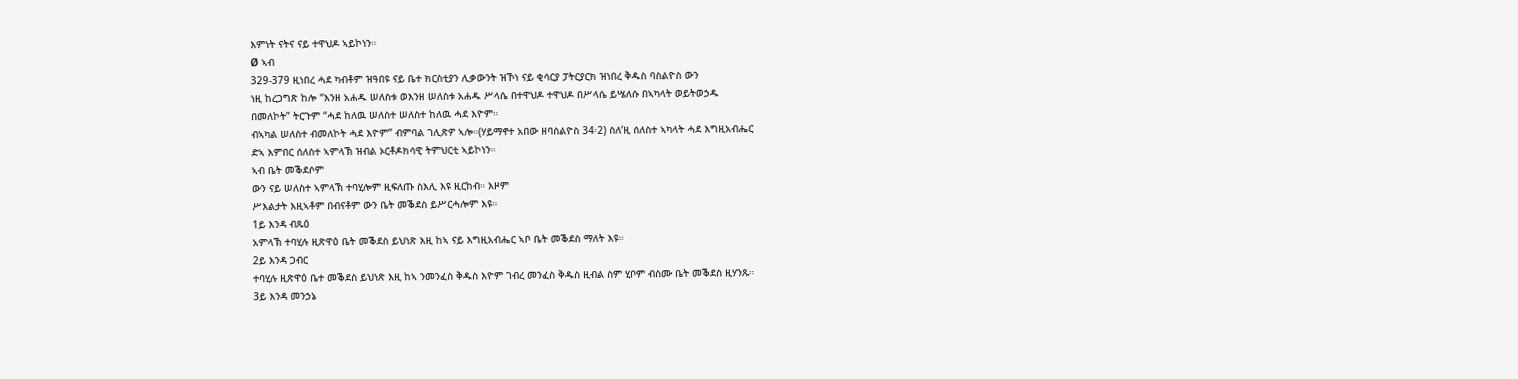እምነት ናትና ናይ ተዋህዶ ኣይኮነን።
Ø ኣብ
329-379 ዚነበረ ሓደ ካብቶም ዝዓበዩ ናይ ቤተ ክርስቲያን ሊቃውንት ዝኾነ ናይ ቂሳርያ ፓትርያርክ ዝነበረ ቅዱስ ባስልዮስ ውን
ነዚ ከረጋግጽ ከሎ “እንዘ አሐዱ ሠለስቱ ወእንዘ ሠለስቱ አሐዱ ሥላሴ በተዋህዶ ተዋህዶ በሥላሴ ይሤለሱ በኣካላት ወይትወኃዱ
በመለኮት” ትርጉም “ሓደ ከለዉ ሠለስተ ሠለስተ ከለዉ ሓደ እዮም።
ብኣካል ሠለስተ ብመለኮት ሓደ እዮም” ብምባል ገሊጽዎ ኣሎ።(ሃይማኖተ አበው ዘባስልዮስ 34፡2) ስለ’ዚ ሰለስተ ኣካላት ሓደ እግዚአብሔር
ድኣ እምበር ሰለስተ ኣምላኽ ዝብል ኦርቶዶክሳዊ ትምህርቲ ኣይኮነን።
ኣብ ቤት መቕደሶም
ውን ናይ ሠለስተ ኣምላኽ ተባሂሎም ዚፍለጡ ስእሊ እዩ ዚርከብ። እዞም
ሥእልታት እዚኣቶም በብናቶም ውን ቤት መቕደስ ይሥርሓሎም እዩ።
1ይ እንዳ ብጹዕ
አምላኽ ተባሂሉ ዚጽዋዕ ቤት መቕደስ ይህነጽ እዚ ከኣ ናይ እግዚአብሔር ኣቦ ቤት መቕደስ ማለት እዩ።
2ይ እንዳ ጋብር
ተባሂሉ ዚጽዋዕ ቤተ መቕደስ ይህነጽ እዚ ከኣ ንመንፈስ ቅዱስ እዮም ገብረ መንፈስ ቅዱስ ዚብል ስም ሂቦም ብስሙ ቤት መቕደስ ዚሃንጹ።
3ይ እንዳ መንኃኔ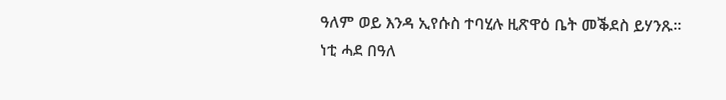ዓለም ወይ እንዳ ኢየሱስ ተባሂሉ ዚጽዋዕ ቤት መቕደስ ይሃንጹ።
ነቲ ሓደ በዓለ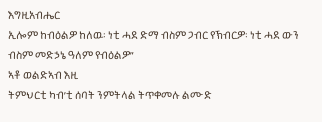እግዚአብሔር
ኢሎም ከብዕልዎ ከለዉ፡ ነቲ ሓደ ድማ ብስም ጋብር የኽብርዎ፡ ነቲ ሓደ ውን ብስም መድኃኔ ዓለም የብዕልዎ”
ኣቶ ወልድኣብ እዚ
ትምህርቲ ካብ’ቲ ሰባት ንምትላል ትጥቀመሉ ልሙድ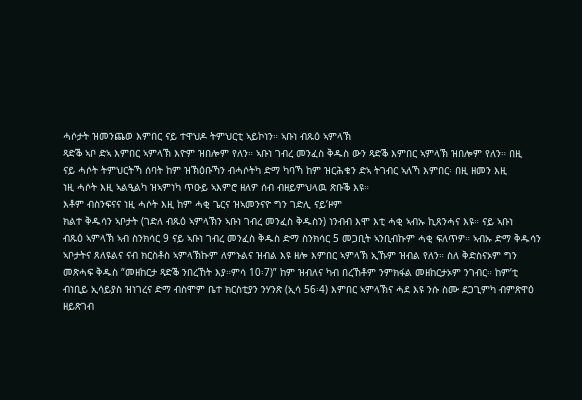ሓሶታት ዝመንጨወ እምበር ናይ ተዋህዶ ትምህርቲ ኣይኮነን። ኣቡነ ብጹዕ ኣምላኽ
ጻድቕ ኣቦ ድኣ እምበር ኣምላኽ እዮም ዝበሎም የለን። ኣቡነ ገብረ መንፈስ ቅዱስ ውን ጻድቕ እምበር ኣምላኽ ዝበሎም የለን። በዚ
ናይ ሓሶት ትምህርትኻ ሰባት ከም ዝኽዕቡኻን ብሓሶትካ ድማ ካባኻ ከም ዝርሕቁን ድኣ ትገብር ኣለኻ እምበር፡ በዚ ዘመን እዚ
ነዚ ሓሶት እዚ ኣልዒልካ ዝኣምነካ ጥዑይ ኣእምሮ ዘለዎ ሰብ ብዘይምህላዉ ጽቡቕ እዩ።
እቶም ብስንፍናና ነዚ ሓሶት እዚ ከም ሓቂ ጌርና ዝኣመንናዮ ግን ገድሊ ናይ’ዞም
ክልተ ቅዱሳን ኣቦታት (ገድለ ብጹዕ ኣምላኽን ኣቡነ ገብረ መንፈስ ቅዱስን) ነንብብ እሞ እቲ ሓቂ ኣብኡ ኪጸንሓና እዩ። ናይ ኣቡነ
ብጹዕ ኣምላኽ ኣብ ስንክሳር 9 ናይ ኣቡነ ገብረ መንፈስ ቅዱስ ድማ ስንክሳር 5 መጋቢት ኣንቢብኩም ሓቂ ፍለጥዎ። ኣብኡ ድማ ቅዱሳን
ኣቦታትና ጸለዩልና ናብ ክርስቶስ ኣምላኽኩም ለምኑልና ዝብል እዩ ዘሎ እምበር ኣምላኽ ኢኹም ዝብል የለን። ስለ ቅድስናኦም ግን
መጽሓፍ ቅዱስ “መዘከርታ ጻድቕ ንበረኸት እያ።ምሳ 10፡7)” ከም ዝብለና ካብ በረኸቶም ንምክፋል መዘከርታኦም ንገብር። ከም’ቲ
ብነቢይ ኢሳይያስ ዝነገረና ድማ ብስሞም ቤተ ክርስቲያን ንሃንጽ (ኢሳ 56፡4) እምበር ኣምላኽና ሓደ እዩ ንሱ ስሙ ደጋጊምካ ብምጽዋዕ
ዘይጽገብ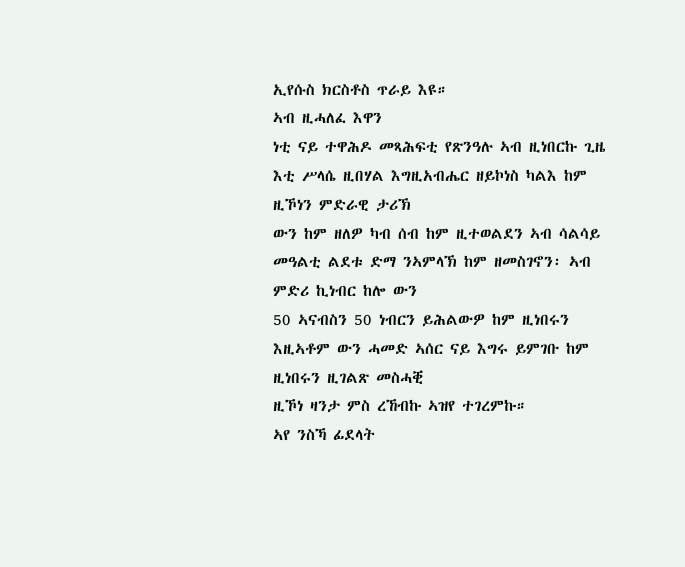ኢየሱስ ክርስቶስ ጥራይ እዩ።
ኣብ ዚሓለፈ እዋን
ነቲ ናይ ተዋሕዶ መጻሕፍቲ የጽንዓሉ ኣብ ዚነበርኩ ጊዜ እቲ ሥላሴ ዚበሃል እግዚአብሔር ዘይኮነስ ካልእ ከም ዚኾነን ምድራዊ ታሪኽ
ውን ከም ዘለዎ ካብ ሰብ ከም ዚተወልደን ኣብ ሳልሳይ መዓልቲ ልደቱ ድማ ንኣምላኽ ከም ዘመስገኖን፡ ኣብ ምድሪ ኪነብር ከሎ ውን
50 ኣናብስን 50 ነብርን ይሕልውዎ ከም ዚነበሩን እዚኣቶም ውን ሓመድ ኣሰር ናይ እግሩ ይምገቡ ከም ዚነበሩን ዚገልጽ መስሓቒ
ዚኾነ ዛንታ ምስ ረኸብኩ ኣዝየ ተገረምኩ።
ኣየ ንስኻ ፊደላት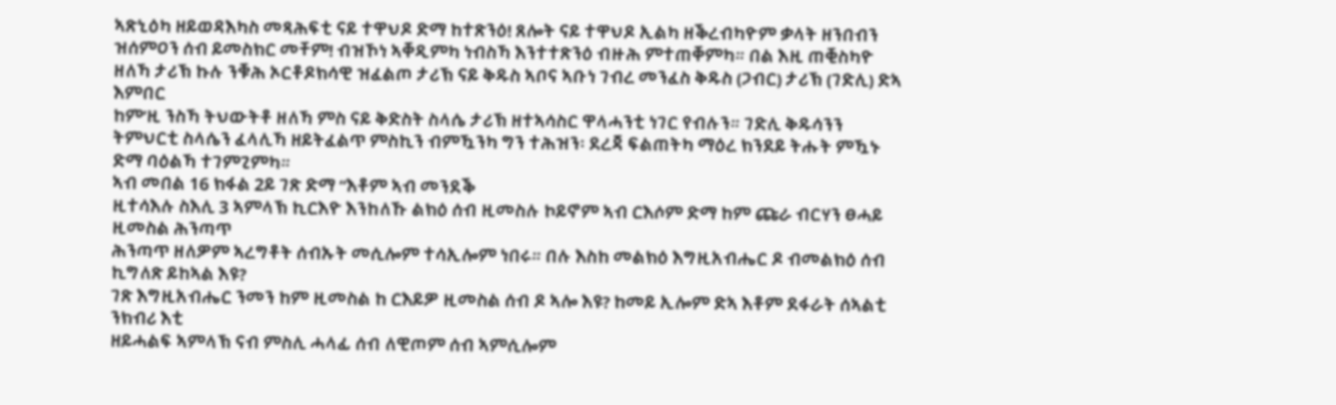ኣጽኒዕካ ዘይወዳእካስ መጻሕፍቲ ናይ ተዋህዶ ድማ ከተጽንዕ! ጸሎት ናይ ተዋህዶ ኢልካ ዘቕረብካዮም ቃላት ዘንበብን ዝሰምዐን ሰብ ይመስክር መቸም! ብዝኾነ ኣቐዲምካ ነብስኻ እንተተጽንዕ ብዙሕ ምተጠቐምካ። በል እዚ ጠቒስካዮ
ዘለኻ ታሪኽ ኩሉ ንቑሕ ኦርቶዶክሳዊ ዝፈልጦ ታሪኽ ናይ ቅዱስ ኣቦና ኣቡነ ገብረ መንፈስ ቅዱስ (ጋብር) ታሪኽ (ገድሊ) ድኣ እምበር
ከም’ዚ ንስኻ ትህውትቶ ዘለኻ ምስ ናይ ቅድስት ስላሴ ታሪኽ ዘተኣሳስር ዋላሓንቲ ነገር የብሉን። ገድሊ ቅዱሳንን ትምህርቲ ስላሴን ፈላሊኻ ዘይትፈልጥ ምስኪን ብምዃንካ ግን ተሕዝን፡ ደረጃ ፍልጠትካ ማዕረ ክንደይ ትሑት ምዃኑ ድማ ባዕልኻ ተገምጊምካ።
ኣብ መበል 16 ክፋል 2ይ ገጽ ድማ “እቶም ኣብ መንደቕ
ዚተሳእሉ ስእሊ 3 ኣምላኽ ኪርእዮ እንከለኹ ልክዕ ሰብ ዚመስሉ ኮይኖም ኣብ ርእሶም ድማ ከም ጩራ ብርሃን ፀሓይ ዚመስል ሕንጣጥ
ሕንጣጥ ዘለዎም ኣረግቶት ሰብኡት መሲሎም ተሳኢሎም ነበሩ። በሉ እስከ መልክዕ እግዚአብሔር ዶ ብመልክዕ ሰብ ኪግለጽ ይከኣል እዩ?
ገጽ እግዚአብሔር ንመን ከም ዚመስል ከ ርእይዎ ዚመስል ሰብ ዶ ኣሎ እዩ? ከመይ ኢሎም ድኣ እቶም ደፋራት ሰኣልቲ ንክብሪ እቲ
ዘይሓልፍ ኣምላኽ ናብ ምስሊ ሓላፊ ሰብ ለዊጦም ሰብ ኣምሲሎም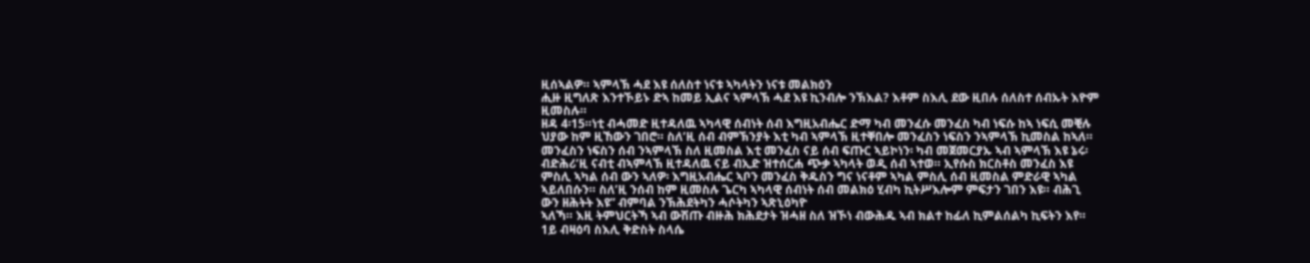ዚሰኣልዎ። ኣምላኽ ሓደ እዩ ሰለስተ ነናቱ ኣካላትን ነናቱ መልክዕን
ሒዙ ዚግለጽ እንተኾይኑ ድኣ ከመይ ኢልና ኣምላኽ ሓደ እዩ ኪንብሎ ንኽእል? እቶም ስእሊ ደው ዚበሉ ሰለስተ ሰብኡት እዮም ዚመስሉ።
ዘዳ 4፡15።ነቲ ብሓመድ ዚተዳለዉ ኣካላዊ ሰብነት ሰብ እግዚአብሔር ድማ ካብ መንፈሱ መንፈስ ካብ ነፍሱ ከኣ ነፍሲ መቒሉ ህያው ከም ዚኸውን ገበሮ። ስለ’ዚ ሰብ ብምኽንያት እቲ ካብ ኣምላኽ ዚተቐበሎ መንፈስን ነፍስን ንኣምላኽ ኪመስል ከኣለ። መንፈስን ነፍስን ሰብ ንኣምላኽ ስለ ዚመስል እቲ መንፈስ ናይ ሰብ ፍጡር ኣይኮነን፡ ካብ መጀመርያኡ ኣብ ኣምላኽ እዩ ኔሩ፡ ብድሕሪ’ዚ ናብቲ ብኣምላኽ ዚተዳለዉ ናይ ብኢድ ዝተሰርሐ ጭቃ ኣካላት ወዲ ሰብ ኣተወ። ኢየሱስ ክርስቶስ መንፈስ እዩ ምስሊ ኣካል ሰብ ውን ኣለዎ፡ እግዚአብሔር ኣቦን መንፈስ ቅዱስን ግና ነናቶም ኣካል ምስሊ ሰብ ዚመስል ምድራዊ ኣካል ኣይለበሱን። ስለ’ዚ ንሰብ ከም ዚመስሉ ጌርካ ኣካላዊ ሰብነት ሰብ መልክዕ ሂብካ ኪትሥእሎም ምፍታን ገበን እዩ። ብሕጊ ውን ዘሕትት እዩ” ብምባል ንኽሕደትካን ሓሶትካን ኣጽኒዕካዮ
ኣለኻ። እዚ ትምህርትኻ ኣብ ውሽጡ ብዙሕ ክሕደታት ዝሓዘ ስለ ዝኾነ ብውሕዱ ኣብ ክልተ ከፊለ ኪምልሰልካ ኪፍትን እየ።
1ይ ብዛዕባ ስእሊ ቅድስት ስላሴ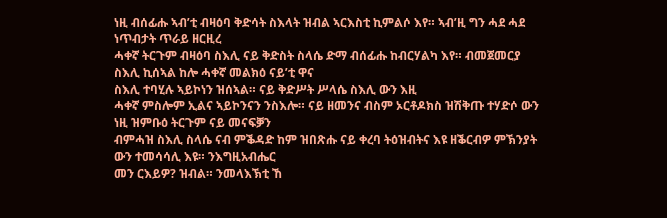ነዚ ብሰፊሑ ኣብ’ቲ ብዛዕባ ቅድሳት ስእላት ዝብል ኣርእስቲ ኪምልሶ እየ። ኣብ’ዚ ግን ሓደ ሓደ ነጥብታት ጥራይ ዘርዚረ
ሓቀኛ ትርጉም ብዛዕባ ስእሊ ናይ ቅድስት ስላሴ ድማ ብሰፊሑ ከብርሃልካ እየ። ብመጀመርያ ስእሊ ኪሰኣል ከሎ ሓቀኛ መልክዕ ናይ’ቲ ዋና
ስእሊ ተባሂሉ ኣይኮነን ዝሰኣል። ናይ ቅድሥት ሥላሴ ስእሊ ውን እዚ
ሓቀኛ ምስሎም ኢልና ኣይኮንናን ንስእሎ። ናይ ዘመንና ብስም ኦርቶዶክስ ዝሽቅጡ ተሃድሶ ውን ነዚ ዝምቡዕ ትርጉም ናይ መናፍቓን
ብምሓዝ ስእሊ ስላሴ ናብ ምቕዳድ ከም ዝበጽሑ ናይ ቀረባ ትዕዝብትና እዩ ዘቕርብዎ ምኽንያት ውን ተመሳሳሊ እዩ። ንእግዚአብሔር
መን ርእይዎ? ዝብል። ንመላእኽቲ ኸ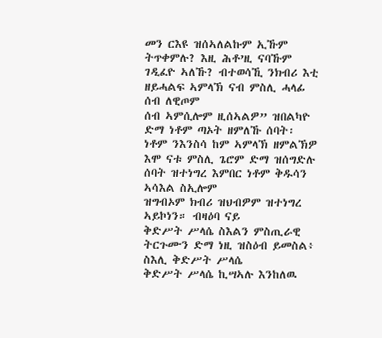መን ርእዩ ዝሰኣለልኩም ኢኹም ትጥቀምሉ? እዚ ሕቶ’ዚ ናባኹም ገዲፈዮ ኣለኹ? ብተወሳኺ ንክብሪ እቲ ዘይሓልፍ ኣምላኽ ናብ ምስሊ ሓላፊ ሰብ ለዊጦም
ሰብ ኣምሲሎም ዚሰኣልዎ” ዝበልካዮ ድማ ነቶም ጣኦት ዘምለኹ ሰባት፡
ነቶም ንእንስሳ ከም ኣምላኽ ዘምልኽዎ እሞ ናቱ ምስሊ ጌሮም ድማ ዝሰግድሉ ሰባት ዝተነግረ እምበር ነቶም ቅዱሳን ኣሳእል ስኢሎም
ዝግብኦም ክብሪ ዝህብዎም ዝተነግረ ኣይኮነን። ብዛዕባ ናይ
ቅድሥት ሥላሴ ስእልን ምስጢራዊ ትርጉሙን ድማ ነዚ ዝስዕብ ይመስል፥
ስእሊ ቅድሥት ሥላሴ
ቅድሥት ሥላሴ ኪሣኣሉ እንከለዉ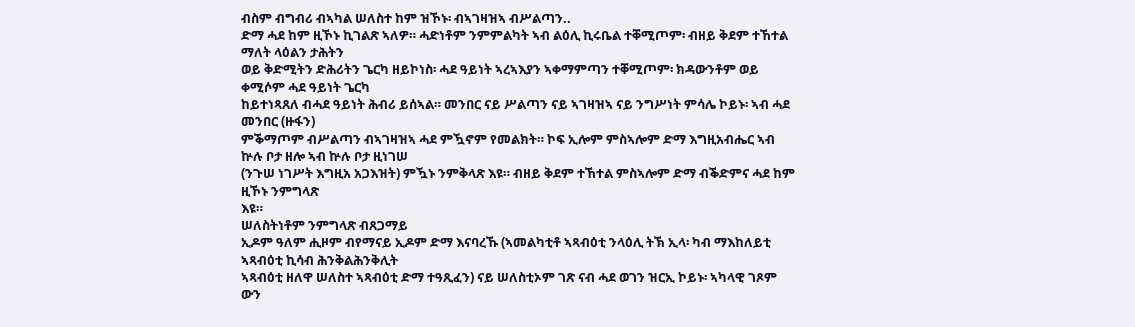ብስም ብግብሪ ብኣካል ሠለስተ ከም ዝኾኑ፡ ብኣገዛዝኣ ብሥልጣን..
ድማ ሓደ ከም ዚኾኑ ኪገልጽ ኣለዎ። ሓድነቶም ንምምልካት ኣብ ልዕሊ ኪሩቤል ተቐሚጦም፡ ብዘይ ቅደም ተኸተል ማለት ላዕልን ታሕትን
ወይ ቅድሚትን ድሕሪትን ጌርካ ዘይኮነስ፡ ሓደ ዓይነት ኣረኣእያን ኣቀማምጣን ተቐሚጦም፡ ክዳውንቶም ወይ ቀሚሶም ሓደ ዓይነት ጌርካ
ከይተነጻጸለ ብሓደ ዓይነት ሕብሪ ይሰኣል። መንበር ናይ ሥልጣን ናይ ኣገዛዝኣ ናይ ንግሥነት ምሳሌ ኮይኑ፡ ኣብ ሓደ መንበር (ዙፋን)
ምቕማጦም ብሥልጣን ብኣገዛዝኣ ሓደ ምዃኖም የመልክት። ኮፍ ኢሎም ምስኣሎም ድማ እግዚአብሔር ኣብ ኵሉ ቦታ ዘሎ ኣብ ኵሉ ቦታ ዚነገሠ
(ንጉሠ ነገሥት እግዚአ አጋእዝት) ምዃኑ ንምቅላጽ እዩ። ብዘይ ቅደም ተኸተል ምስኣሎም ድማ ብቕድምና ሓደ ከም ዚኾኑ ንምግላጽ
እዩ።
ሠለስትነቶም ንምግላጽ ብጸጋማይ
ኢዶም ዓለም ሒዞም ብየማናይ ኢዶም ድማ እናባረኹ (ኣመልካቲቶ ኣጻብዕቲ ንላዕሊ ትኽ ኢላ፡ ካብ ማእከለይቲ ኣጻብዕቲ ኪሳብ ሕንቅልሕንቅሊት
ኣጻብዕቲ ዘለዋ ሠለስተ ኣጻብዕቲ ድማ ተዓጺፈን) ናይ ሠለስቲኦም ገጽ ናብ ሓደ ወገን ዝርኢ ኮይኑ፡ ኣካላዊ ገጾም ውን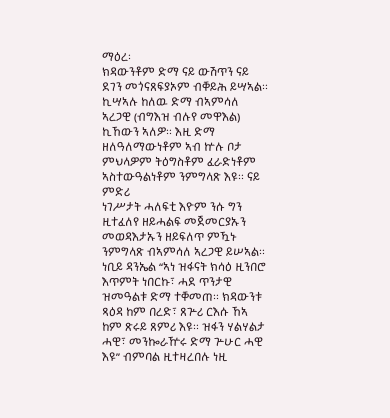ማዕረ፡
ክዳውንቶም ድማ ናይ ውሽጥን ናይ ደገን መጎናጸፍያኦም ብቐይሕ ይሣኣል። ኪሣኣሉ ከለዉ ድማ ብኣምሳለ ኣረጋዊ (ብግእዝ ብሉየ መዋእል)
ኪኸውን ኣለዎ። እዚ ድማ ዘለዓለማውነቶም ኣብ ኵሉ ቦታ ምህላዎም ትዕግስቶም ፈራድነቶም ኣስተውዓልነቶም ንምግላጽ እዩ። ናይ ምድሪ
ነገሥታት ሓለፍቲ እዮም ንሱ ግን ዚተፈለየ ዘይሓልፍ መጀመርያኡን መወዳእታኡን ዘይፍለጥ ምዃኑ ንምግላጽ ብኣምሳለ ኣረጋዊ ይሠኣል።
ነቢይ ዳንኤል “ኣነ ዝፋናት ክሳዕ ዚንበሮ እጥምት ነበርኩ፣ ሓደ ጥንታዊ ዝመዓልቱ ድማ ተቐመጠ። ክዳውንቱ ጻዕዳ ከም በረድ፣ ጸጕሪ ርእሱ ኸኣ ከም ጽሩይ ጸምሪ እዩ። ዝፋን ሃልሃልታ ሓዊ፣ መንኰራዅሩ ድማ ጕሁር ሓዊ እዩ” ብምባል ዚተዛረበሉ ነዚ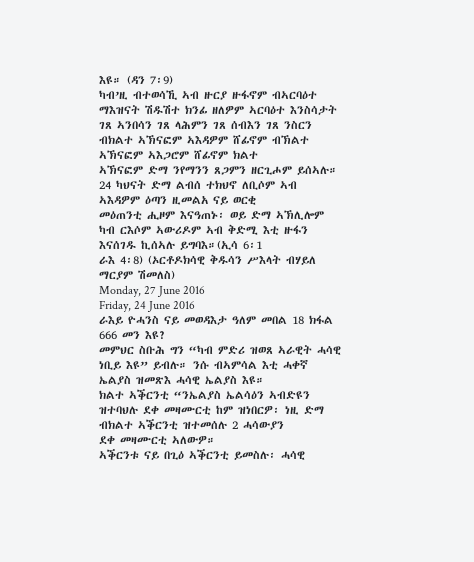እዩ። (ዳን 7፡9)
ካብ’ዚ ብተወሳኺ ኣብ ዙርያ ዙፋኖም ብኣርባዕተ ማእዝናት ሽዱሽተ ክንፊ ዘለዎም ኣርባዕተ እንስሳታት
ገጸ ኣንበሳን ገጸ ላሕምን ገጸ ሰብእን ገጸ ንስርን ብክልተ ኣኽናፎም ኣእዳዎም ሸፊኖም ብኽልተ ኣኽናፎም ኣእጋሮም ሸፊኖም ክልተ
ኣኽናፎም ድማ ንየማንን ጸጋምን ዘርጊሖም ይሰኣሉ። 24 ካህናት ድማ ልብሰ ተክህኖ ለቢሶም ኣብ ኣእዳዎም ዕጣን ዚመልአ ናይ ወርቂ
መዕጠንቲ ሒዞም እናዓጠኑ፡ ወይ ድማ ኣኽሊሎም ካብ ርእሶም ኣውሪዶም ኣብ ቅድሚ እቲ ዙፋን እናሰገዱ ኪሰኣሉ ይግባእ።(ኢሳ 6፡1
ራእ 4፡8) (ኦርቶዶክሳዊ ቅዱሳን ሥእላት ብሃይለ ማርያም ሽመለስ)
Monday, 27 June 2016
Friday, 24 June 2016
ራእይ ዮሓንስ ናይ መወዳእታ ዓለም መበል 18 ክፋል 666 መን እዩ?
መምህር ስቡሕ ግን “ካብ ምድሪ ዝወጸ ኣራዊት ሓሳዊ ነቢይ እዩ” ይብሉ። ንሱ ብኣምሳል እቲ ሓቀኛ ኤልያስ ዝመጽእ ሓሳዊ ኤልያስ እዩ።
ክልተ ኣቕርንቲ “ንኤልያስ ኤልሳዕን ኣብድዩን ዝተባህሉ ደቀ መዛሙርቲ ከም ዝነበርዎ፡ ነዚ ድማ ብክልተ ኣቕርንቲ ዝተመሰሉ 2 ሓሳውያን
ደቀ መዛሙርቲ ኣለውዎ።
ኣቕርንቱ ናይ በጊዕ ኣቕርንቲ ይመስሉ፡ ሓሳዊ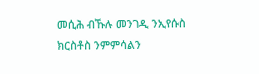መሲሕ ብኹሉ መንገዲ ንኢየሱስ ክርስቶስ ንምምሳልን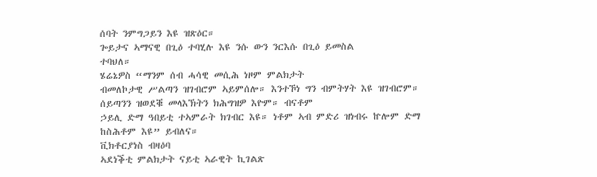ሰባት ንምግጋይን እዩ ዝጽዕር።
ጐይታና ኣማናዊ በጊዕ ተባሂሉ እዩ ንሱ ውን ንርእሱ በጊዕ ይመስል
ተባህለ።
ሄሬኔዎስ “ማንም ሰብ ሓሳዊ መሲሕ ነዞም ምልክታት
ብመለኮታዊ ሥልጣን ዝገብሮም ኣይምሰሎ። እንተኾነ ግን ብምትሃት እዩ ዝገብሮም። ሰይጣንን ዝወደቑ መላእኽትን ክሕግዝዎ እዮም። ብናቶም
ኃይሊ ድማ ዓበይቲ ተኣምራት ክገብር እዩ። ነቶም ኣብ ምድሪ ዝነብሩ ኵሎም ድማ ከስሕቶም እዩ” ይብለና።
ቪክቶርያነስ ብዛዕባ
ኣደነቕቲ ምልክታት ናይቲ ኣራዊት ኪገልጽ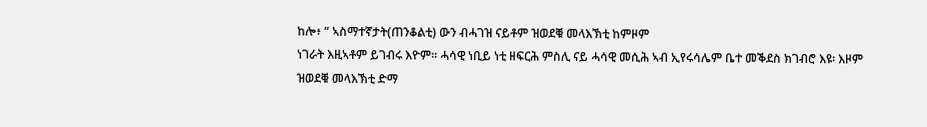ከሎ፥ “ ኣስማተኛታት(ጠንቆልቲ) ውን ብሓገዝ ናይቶም ዝወደቑ መላእኽቲ ከምዞም
ነገራት እዚኣቶም ይገብሩ እዮም። ሓሳዊ ነቢይ ነቲ ዘፍርሕ ምስሊ ናይ ሓሳዊ መሲሕ ኣብ ኢየሩሳሌም ቤተ መቕደስ ክገብሮ እዩ፡ እዞም
ዝወደቑ መላእኽቲ ድማ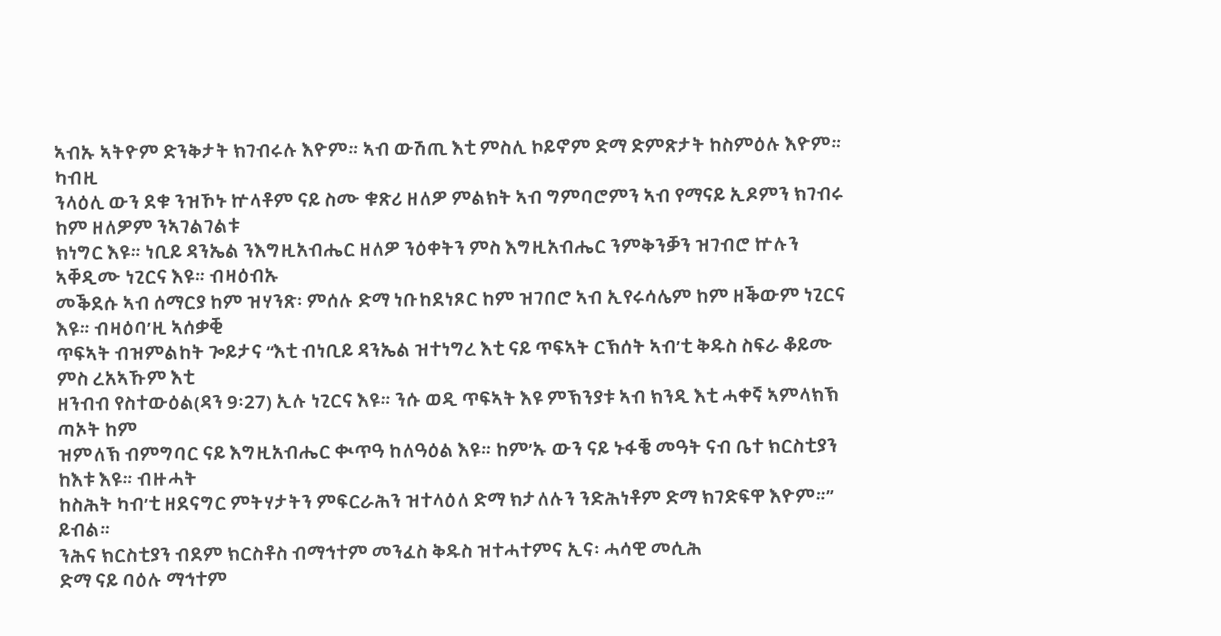ኣብኡ ኣትዮም ድንቅታት ክገብሩሉ እዮም። ኣብ ውሽጢ እቲ ምስሊ ኮይኖም ድማ ድምጽታት ከስምዕሉ እዮም። ካብዚ
ንላዕሊ ውን ደቁ ንዝኾኑ ኵላቶም ናይ ስሙ ቁጽሪ ዘለዎ ምልክት ኣብ ግምባሮምን ኣብ የማናይ ኢዶምን ክገብሩ ከም ዘለዎም ንኣገልገልቱ
ክነግር እዩ። ነቢይ ዳንኤል ንእግዚአብሔር ዘለዎ ንዕቀትን ምስ እግዚአብሔር ንምቅንቓን ዝገብሮ ኵሉን ኣቐዲሙ ነጊርና እዩ። ብዛዕብኡ
መቕደሱ ኣብ ሰማርያ ከም ዝሃንጽ፡ ምሰሉ ድማ ነቡከደነጾር ከም ዝገበሮ ኣብ ኢየሩሳሌም ከም ዘቕውም ነጊርና እዩ። ብዛዕባ’ዚ ኣሰቃቒ
ጥፍኣት ብዝምልከት ጐይታና “እቲ ብነቢይ ዳንኤል ዝተነግረ እቲ ናይ ጥፍኣት ርኽሰት ኣብ’ቲ ቅዱስ ስፍራ ቆይሙ ምስ ረአኣኹም እቲ
ዘንብብ የስተውዕል(ዳን 9፡27) ኢሉ ነጊርና እዩ። ንሱ ወዲ ጥፍኣት እዩ ምኽንያቱ ኣብ ክንዲ እቲ ሓቀኛ ኣምላክኽ ጣኦት ከም
ዝምለኽ ብምግባር ናይ እግዚአብሔር ቊጥዓ ከለዓዕል እዩ። ከም’ኡ ውን ናይ ኑፋቔ መዓት ናብ ቤተ ክርስቲያን ከእቱ እዩ። ብዙሓት
ከስሕት ካብ’ቲ ዘደናግር ምትሃታትን ምፍርራሕን ዝተላዕለ ድማ ክታለሉን ንድሕነቶም ድማ ክገድፍዋ እዮም።” ይብል።
ንሕና ክርስቲያን ብደም ክርስቶስ ብማኅተም መንፈስ ቅዱስ ዝተሓተምና ኢና፡ ሓሳዊ መሲሕ
ድማ ናይ ባዕሉ ማኅተም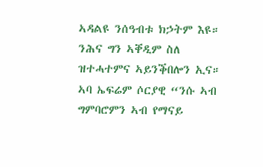ኣዳልዩ ንሰዓብቱ ክኃትም እዩ። ንሕና ግን ኣቐዲም ስለ ዝተሓተምና ኣይንቕበሎን ኢና።
ኣባ ኤፍሬም ሶርያዊ “ንሱ ኣብ ግምባሮምን ኣብ የማናይ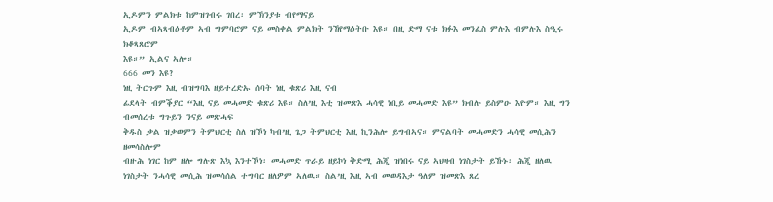ኢዶምን ምልክቱ ከምዝገብሩ ገበረ፡ ምኽንያቱ ብየማናይ
ኢዶም ብኣጻብዕቶም ኣብ ግምባሮም ናይ መስቀል ምልክት ንኸየማዕትቡ እዩ። በዚ ድማ ናቱ ክፉእ መንፈስ ምሉእ ብምሉእ ስዒሩ ክቆጻጸሮም
እዩ።” ኢልና ኣሎ።
666 መን እዩ?
ነዚ ትርጉም እዚ ብዝግባእ ዘይተረድኡ ሰባት ነዚ ቁጽሪ እዚ ናብ
ፊደላት ብምቕያር “እዚ ናይ መሓመድ ቁጽሪ እዩ። ስለ’ዚ እቲ ዝመጽእ ሓሳዊ ነቢይ መሓመድ እዩ” ክብሉ ይስምዑ እዮም። እዚ ግን ብመሰረቱ ግጉይን ንናይ መጽሓፍ
ቅዱስ ቃል ዝቃወምን ትምህርቲ ስለ ዝኾነ ካብ’ዚ ጌጋ ትምህርቲ እዚ ኪንሕሎ ይግብኣና። ምናልባት መሓመድን ሓሳዊ መሲሕን ዘመሳስሎም
ብዙሕ ነገር ከም ዘሎ ግሉጽ እኳ እንተኾነ፡ መሓመድ ጥራይ ዘይኮነ ቅድሚ ሕጂ ዝነበሩ ናይ ኣህዛብ ነገስታት ይኹኑ፡ ሕጂ ዘለዉ
ነገስታት ንሓሳዊ መሲሕ ዝመሳሰል ተግባር ዘለዎም ኣለዉ። ስል’ዚ እዚ ኣብ መወዳእታ ዓለም ዝመጽእ ጸረ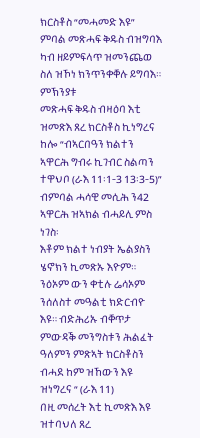ክርስቶስ “መሓመድ እዩ”
ምባል መጽሓፍ ቅዱስ ብዝግባእ ካብ ዘይምፍላጥ ዝመንጨወ ስለ ዝኾነ ክንጥንቀቐሉ ይግባእ።
ምኽንያቱ
መጽሓፍ ቅዱስ ብዛዕባ እቲ ዝመጽእ ጸረ ክርስቶስ ኪነግረና ከሎ “ብኣርበዓን ክልተን ኣዋርሕ ግብሩ ኪገብር ስልጣን ተዋህቦ (ራእ 11፡1-3 13፡3-5)” ብምባል ሓሳዊ መሲሕ ን42 ኣዋርሕ ዝኣክል ብሓይሊ ምስ ነገስ፡
እቶም ክልተ ነብያት ኤልያስን ሄኖክን ኪመጽኡ እዮም። ንዕኦም ውን ቀቲሉ ሬሳኦም ንሰለስተ መዓልቲ ክድርብዮ እዩ። ብድሕሪኡ ብቐጥታ
ምውዳቕ መንግስቱን ሕልፈት ዓለምን ምጽኣት ክርስቶስን ብሓደ ከም ዝኸውን እዩ ዝነግረና “ (ራእ 11)
በዚ መሰረት እቲ ኪመጽእ እዩ ዝተባህለ ጸረ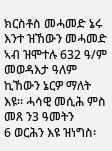ክርስቶስ መሓመድ ኔሩ
እንተ ዝኸውን መሓመድ ኣብ ዝሞተሉ 632 ዓ/ም መወዳእታ ዓለም ኪኸውን ኔርዎ ማለት እዩ። ሓሳዊ መሲሕ ምስ መጸ ን3 ዓመትን
6 ወርሕን እዩ ዝነግስ፡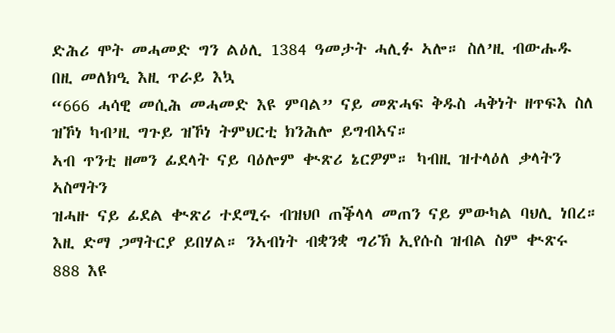ድሕሪ ሞት መሓመድ ግን ልዕሊ 1384 ዓመታት ሓሊፉ ኣሎ። ስለ’ዚ ብውሑዱ በዚ መለክዒ እዚ ጥራይ እኳ
“666 ሓሳዊ መሲሕ መሓመድ እዩ ምባል” ናይ መጽሓፍ ቅዱስ ሓቅነት ዘጥፍእ ስለ ዝኾነ ካብ’ዚ ግጉይ ዝኾነ ትምህርቲ ክንሕሎ ይግብኣና።
ኣብ ጥንቲ ዘመን ፊደላት ናይ ባዕሎም ቊጽሪ ኔርዎም። ካብዚ ዝተላዕለ ቃላትን ኣስማትን
ዝሓዙ ናይ ፊደል ቊጽሪ ተደሚሩ ብዝህቦ ጠቕላላ መጠን ናይ ምውካል ባህሊ ነበረ። እዚ ድማ ጋማትርያ ይበሃል። ንኣብነት ብቋንቋ ግሪኽ ኢየሱስ ዝብል ስም ቊጽሩ 888 እዩ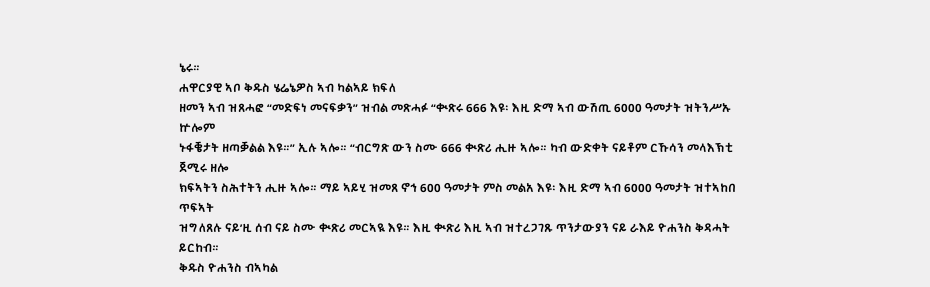ኔሩ።
ሐዋርያዊ ኣቦ ቅዱስ ሄሬኔዎስ ኣብ ካልኣይ ክፍለ
ዘመን ኣብ ዝጸሓፎ “መድፍነ መናፍቃን” ዝብል መጽሓፉ “ቊጽሩ 666 እዩ፡ እዚ ድማ ኣብ ውሽጢ 6000 ዓመታት ዝትንሥኡ ኵሎም
ኑፋቔታት ዘጣቓልል እዩ።” ኢሉ ኣሎ። “ብርግጽ ውን ስሙ 666 ቊጽሪ ሒዙ ኣሎ። ካብ ውድቀት ናይቶም ርኹሳን መላእኽቲ ጀሚሩ ዘሎ
ክፍኣትን ስሕተትን ሒዙ ኣሎ። ማይ ኣይሂ ዝመጸ ኖኅ 600 ዓመታት ምስ መልአ እዩ፡ እዚ ድማ ኣብ 6000 ዓመታት ዝተኣከበ ጥፍኣት
ዝግለጸሉ ናይ’ዚ ሰብ ናይ ስሙ ቊጽሪ መርኣዪ እዩ። እዚ ቊጽሪ እዚ ኣብ ዝተረጋገጹ ጥንታውያን ናይ ራእይ ዮሐንስ ቅዳሓት ይርከብ።
ቅዱስ ዮሐንስ ብኣካል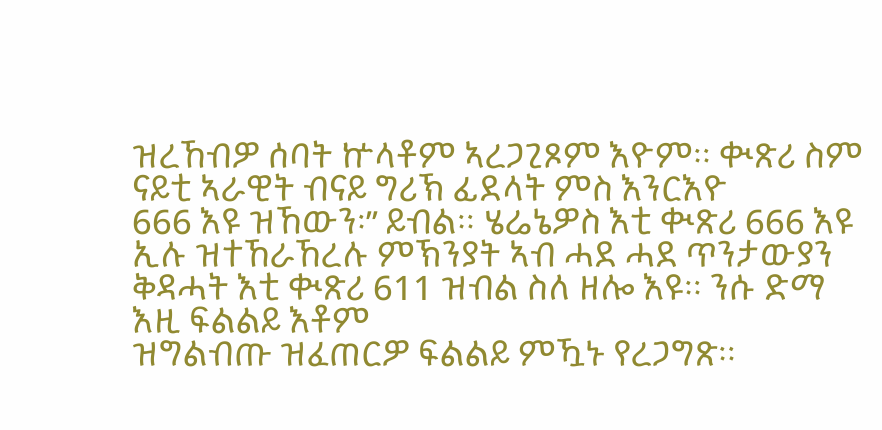ዝረኸብዎ ሰባት ኵላቶም ኣረጋጊጾም እዮም። ቊጽሪ ስም ናይቲ ኣራዊት ብናይ ግሪኽ ፊደላት ምስ እንርእዮ
666 እዩ ዝኸውን፡” ይብል። ሄሬኔዎስ እቲ ቊጽሪ 666 እዩ
ኢሉ ዝተኸራኸረሉ ምኽንያት ኣብ ሓደ ሓደ ጥንታውያን ቅዳሓት እቲ ቊጽሪ 611 ዝብል ስለ ዘሎ እዩ። ንሱ ድማ እዚ ፍልልይ እቶም
ዝግልብጡ ዝፈጠርዎ ፍልልይ ምዃኑ የረጋግጽ።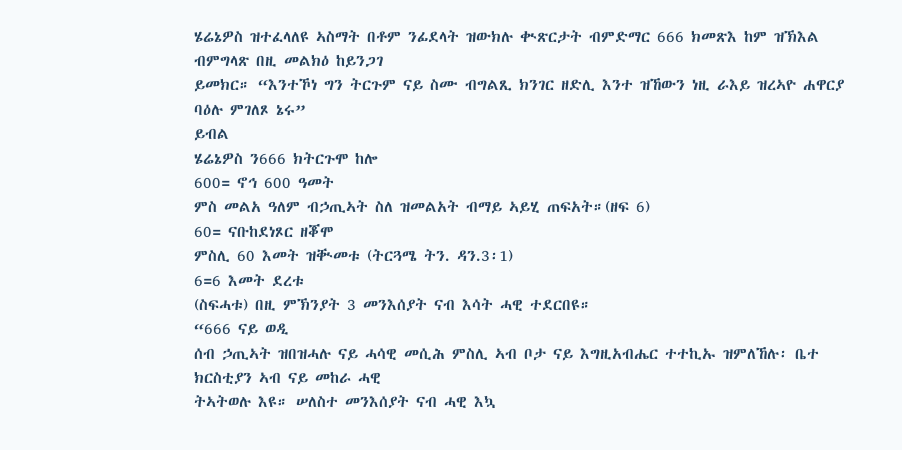ሄሬኔዎስ ዝተፈላለዩ ኣስማት በቶም ንፊደላት ዝውክሉ ቊጽርታት ብምድማር 666 ክመጽእ ከም ዝኽእል ብምግላጽ በዚ መልክዕ ከይንጋገ
ይመክር። “እንተኾነ ግን ትርጉም ናይ ስሙ ብግልጺ ክንገር ዘድሊ እንተ ዝኸውን ነዚ ራእይ ዝረኣዮ ሐዋርያ ባዕሉ ምገለጾ ኔሩ”
ይብል
ሄሬኔዎስ ን666 ክትርጉሞ ከሎ
600= ኖኅ 600 ዓመት
ምስ መልአ ዓለም ብኃጢኣት ስለ ዝመልአት ብማይ ኣይሂ ጠፍአት።(ዘፍ 6)
60= ናቡከደነጾር ዘቖሞ
ምስሊ 60 እመት ዝቚመቱ (ትርጓሜ ትን. ዳን.3፡1)
6=6 እመት ደረቱ
(ስፍሓቱ) በዚ ምኽንያት 3 መንእሰያት ናብ እሳት ሓዊ ተደርበዩ።
“666 ናይ ወዲ
ሰብ ኃጢኣት ዝበዝሓሉ ናይ ሓሳዊ መሲሕ ምስሊ ኣብ ቦታ ናይ እግዚአብሔር ተተኪኡ ዝምለኸሉ፡ ቤተ ክርስቲያን ኣብ ናይ መከራ ሓዊ
ትኣትወሉ እዩ። ሠለስተ መንእሰያት ናብ ሓዊ እኳ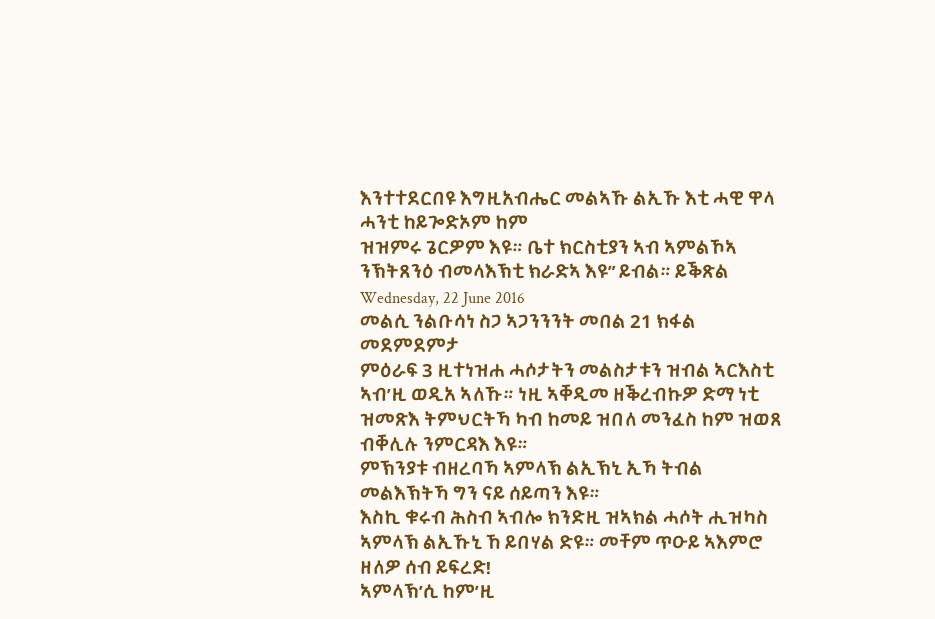እንተተደርበዩ እግዚአብሔር መልኣኹ ልኢኹ እቲ ሓዊ ዋላ ሓንቲ ከይጐድኦም ከም
ዝዝምሩ ጌርዎም እዩ። ቤተ ክርስቲያን ኣብ ኣምልኾኣ ንኽትጸንዕ ብመላእኽቲ ክራድኣ እዩ” ይብል። ይቕጽል
Wednesday, 22 June 2016
መልሲ ንልቡሳነ ስጋ ኣጋንንንት መበል 21 ክፋል
መደምደምታ
ምዕራፍ 3 ዚተነዝሐ ሓሶታትን መልስታቱን ዝብል ኣርእስቲ ኣብ’ዚ ወዲአ ኣለኹ። ነዚ ኣቐዲመ ዘቕረብኩዎ ድማ ነቲ
ዝመጽእ ትምህርትኻ ካብ ከመይ ዝበለ መንፈስ ከም ዝወጸ ብቐሊሉ ንምርዳእ እዩ።
ምኽንያቱ ብዘረባኻ ኣምላኽ ልኢኽኒ ኢኻ ትብል መልእኽትኻ ግን ናይ ሰይጣን እዩ።
እስኪ ቁሩብ ሕስብ ኣብሎ ክንድዚ ዝኣክል ሓሶት ሒዝካስ ኣምላኽ ልኢኹኒ ኸ ይበሃል ድዩ። መቸም ጥዑይ ኣእምሮ ዘለዎ ሰብ ይፍረድ!
ኣምላኽ’ሲ ከም’ዚ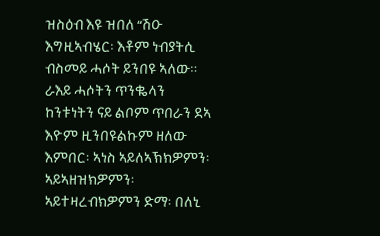ዝስዕብ እዩ ዝበለ “ሽዑ እግዚኣብሄር፡ እቶም ነብያትሲ ብስመይ ሓሶት ይንበዩ ኣለው። ራእይ ሓሶትን ጥንቈላን ከንቱነትን ናይ ልቦም ጥበራን ደኣ እዮም ዚንበዩልኩም ዘለው እምበር፡ ኣነስ ኣይለኣኽክዎምን፡ ኣይኣዘዝክዎምን፡ ኣይተዛረብክዎምን ድማ፡ በለኒ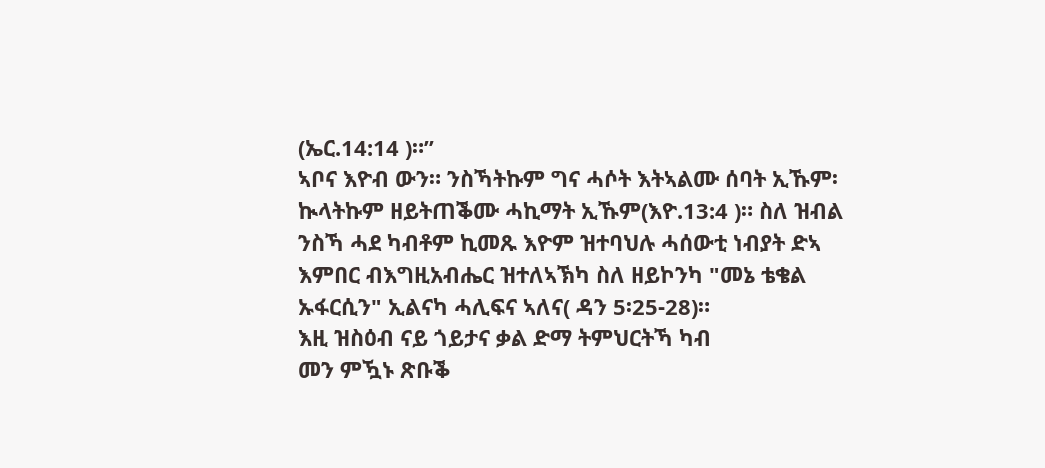(ኤር.14:14 )።”
ኣቦና እዮብ ውን። ንስኻትኩም ግና ሓሶት እትኣልሙ ሰባት ኢኹም፡ ኲላትኩም ዘይትጠቕሙ ሓኪማት ኢኹም(እዮ.13:4 )። ስለ ዝብል ንስኻ ሓደ ካብቶም ኪመጹ እዮም ዝተባህሉ ሓሰውቲ ነብያት ድኣ እምበር ብእግዚአብሔር ዝተለኣኽካ ስለ ዘይኮንካ "መኔ ቴቄል ኡፋርሲን" ኢልናካ ሓሊፍና ኣለና( ዳን 5፡25-28)።
እዚ ዝስዕብ ናይ ጎይታና ቃል ድማ ትምህርትኻ ካብ
መን ምዃኑ ጽቡቕ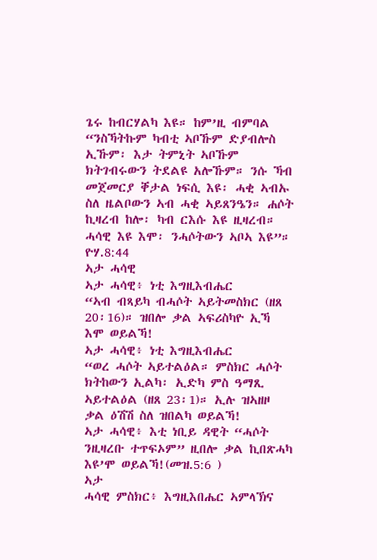ጌሩ ከብርሃልካ እዩ። ከም’ዚ ብምባል “ንስኻትኩም ካብቲ ኣቦኹም ድያብሎስ ኢኹም፡ እታ ትምኒት ኣቦኹም ክትገብሩውን ትደልዩ አሎኹም። ንሱ ኻብ መጀመርያ ቐታል ነፍሲ እዩ፡ ሓቂ ኣብኡ ስለ ዜልቦውን ኣብ ሓቂ ኣይጸንዔን። ሐሶት ኪዛረብ ከሎ፡ ካብ ርእሱ እዩ ዚዛረብ። ሓሳዊ እዩ እሞ፡ ንሓሶትውን ኣቦኣ እዩ”። ዮሃ.8:44
ኣታ ሓሳዊ
ኣታ ሓሳዊ፥ ነቲ እግዚእብሔር
“ኣብ ብጻይካ ብሓሶት ኣይትመስክር (ዘጸ 20፡16)። ዝበሎ ቃል ኣፍሪስካዮ ኢኻ እሞ ወይልኻ!
ኣታ ሓሳዊ፥ ነቲ እግዚእብሔር
“ወረ ሓሶት ኣይተልዕል። ምስክር ሓሶት ክትከውን ኢልካ፡ ኢድካ ምስ ዓማጺ ኣይተልዕል (ዘጸ 23፡1)። ኢሉ ዝኣዘዞ ቃል ዕሽሽ ስለ ዝበልካ ወይልኻ!
ኣታ ሓሳዊ፥ እቲ ነቢይ ዳዊት “ሓሶት ንዚዛረቡ ተጥፍኦም” ዚበሎ ቃል ኪበጽሓካ እዩ’ሞ ወይልኻ!(መዝ.5:6 )
ኣታ
ሓሳዊ ምስክር፥ እግዚእበሔር ኣምላኽና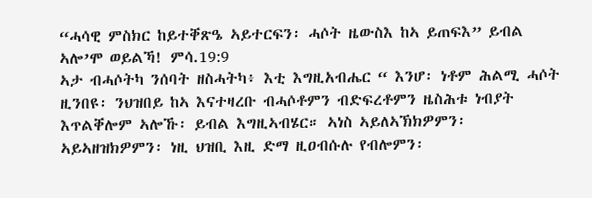“ሓሳዊ ምስክር ከይተቐጽዔ ኣይተርፍን፡ ሓሶት ዜውስእ ከኣ ይጠፍእ” ይብል ኣሎ’ሞ ወይልኻ! ምሳ.19:9
ኣታ ብሓሶትካ ንሰባት ዘስሓትካ፥ እቲ እግዚአብሔር “ እንሆ፡ ነቶም ሕልሚ ሓሶት ዚንበዩ፡ ንህዝበይ ከኣ እናተዛረቡ ብሓሶቶምን ብድፍረቶምን ዜስሕቱ ነብያት እጥልቐሎም ኣሎኹ፡ ይብል እግዚኣብሄር። ኣነስ ኣይለኣኽክዎምን፡ ኣይኣዘዝክዎምን፡ ነዚ ህዝቢ እዚ ድማ ዚዐብሱሉ የብሎምን፡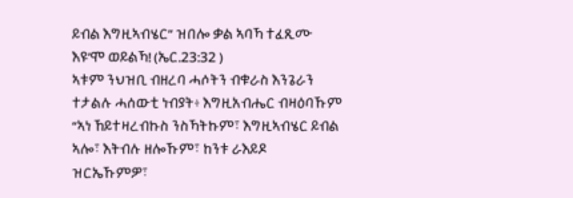ይብል እግዚኣብሄር” ዝበሎ ቃል ኣባኻ ተፈጺሙ እዩ’ሞ ወይልኻ! (ኤር.23:32 )
ኣቱም ንህዝቢ ብዘረባ ሓሶትን ብቁራስ እንጌራን ተታልሉ ሓሰውቲ ነብያት፥ እግዚአብሔር ብዛዕባኹም “ኣነ ኸይተዛረብኩስ ንስኻትኩም፣ እግዚኣብሄር ይብል ኣሎ፣ እትብሉ ዘሎኹም፣ ከንቱ ራእይዶ ዝርኤኹምዎ፣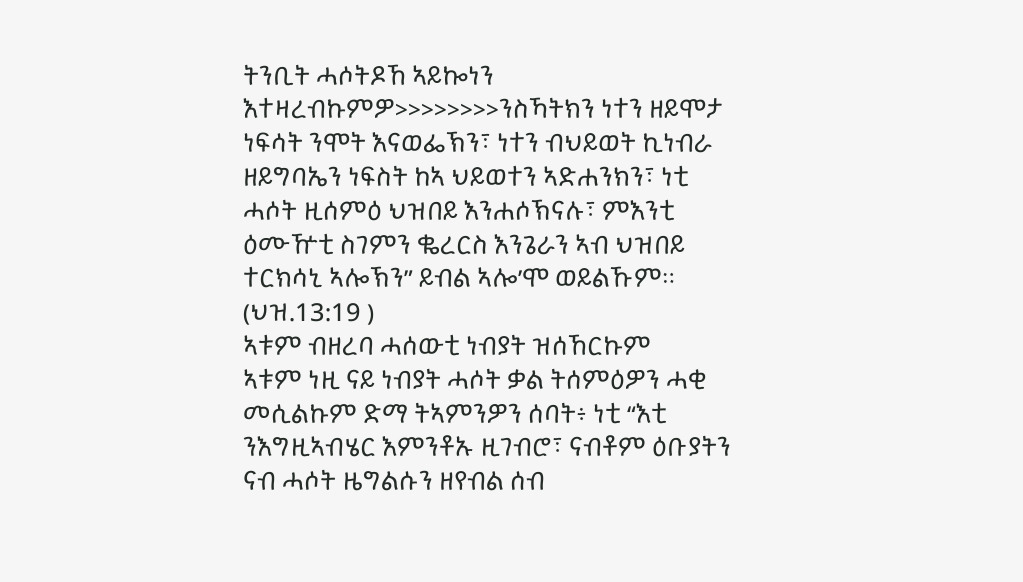ትንቢት ሓሶትዶኸ ኣይኰነን እተዛረብኩምዎ>>>>>>>>ንስኻትክን ነተን ዘይሞታ ነፍሳት ንሞት እናወፌኽን፣ ነተን ብህይወት ኪነብራ ዘይግባኤን ነፍስት ከኣ ህይወተን ኣድሐንክን፣ ነቲ ሓሶት ዚሰምዕ ህዝበይ እንሐሶኽናሉ፣ ምእንቲ ዕሙዅቲ ስገምን ቈረርስ እንጌራን ኣብ ህዝበይ ተርክሳኒ ኣሎኽን” ይብል ኣሎ’ሞ ወይልኹም። (ህዝ.13:19 )
ኣቱም ብዘረባ ሓሰውቲ ነብያት ዝሰኸርኩም
ኣቱም ነዚ ናይ ነብያት ሓሶት ቃል ትሰምዕዎን ሓቂ መሲልኩም ድማ ትኣምንዎን ሰባት፥ ነቲ “እቲ ንእግዚኣብሄር እምንቶኡ ዚገብሮ፣ ናብቶም ዕቡያትን ናብ ሓሶት ዜግልሱን ዘየብል ሰብ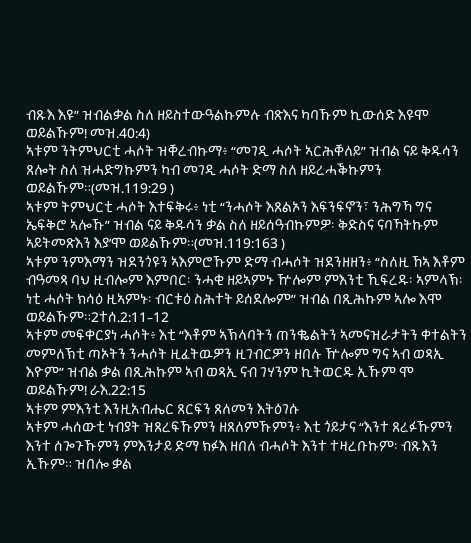ብጹእ እዩ” ዝብልቃል ስለ ዘይስተውዓልኩምሉ ብጽእና ካባኹም ኪውሰድ እዩሞ ወይልኹም! መዝ.40:4)
ኣቱም ንትምህርቲ ሓሶት ዝቐረብኩማ፥ “መገዲ ሓሶት ኣርሕቐለይ” ዝብል ናይ ቅዱሳን ጸሎት ስለ ዝሓድግኩምን ካብ መገዲ ሓሶት ድማ ስለ ዘይረሓቕኩምን ወይልኹም።(መዝ.119:29 )
ኣቱም ትምህርቲ ሓሶት እተፍቅሩ፥ ነቲ “ንሓሶት እጸልኦን እፍንፍኖን፣ ንሕግኻ ግና ኤፍቅሮ ኣሎኹ” ዝብል ናይ ቅዱሳን ቃል ስለ ዘይሰዓብኩምዎ፡ ቅድስና ናባኻትኩም ኣይትመጽእን እያ’ሞ ወይልኹም።(መዝ.119:163 )
ኣቱም ንምእማን ዝደንጎዩን ኣእምሮኹም ድማ ብሓሶት ዝደንዘዘን፥ “ስለዚ ኸኣ እቶም ብዓመጻ ባህ ዚብሎም እምበር፡ ንሓቂ ዘይኣምኑ ዅሎም ምእንቲ ኺፍረዱ፡ ኣምላኽ፡ ነቲ ሓሶት ክሳዕ ዚኣምኑ፡ ብርቱዕ ስሕተት ይሰደሎም” ዝብል በጺሕኩም ኣሎ እሞ ወይልኹም።2ተሰ.2:11–12
ኣቱም መፍቀርያነ ሓሶት፥ እቲ “እቶም ኣኽላባትን ጠንቈልትን ኣመናዝራታትን ቀተልትን መምለኽቲ ጣኦትን ንሓሶት ዚፈትዉዎን ዚገብርዎን ዘበሉ ዅሎም ግና ኣብ ወጻኢ እዮም” ዝብል ቃል በጺሕኩም ኣብ ወጻኢ ናብ ገሃንም ኪትወርዱ ኢኹም ሞ ወይልኹም! ራእ.22:15
ኣቱም ምእንቲ እንዚአብሔር ጸርፍን ጸለመን እትዕገሱ
ኣቱም ሓሰውቲ ነብያት ዝጸረፍኹምን ዘጸለምኹምን፥ እቲ ጎይታና “እንተ ጸረፉኹምን እንተ ሰጐጉኹምን ምእንታይ ድማ ክፉእ ዘበለ ብሓሶት እንተ ተዛረቡኩም፡ ብጹእን ኢኹም። ዝበሎ ቃል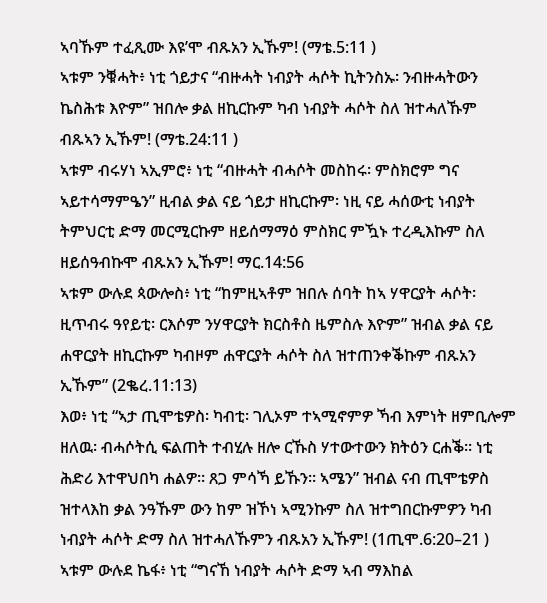ኣባኹም ተፈጺሙ እዩ’ሞ ብጹአን ኢኹም! (ማቴ.5:11 )
ኣቱም ንቑሓት፥ ነቲ ጎይታና “ብዙሓት ነብያት ሓሶት ኪትንስኡ፡ ንብዙሓትውን ኬስሕቱ እዮም” ዝበሎ ቃል ዘኪርኩም ካብ ነብያት ሓሶት ስለ ዝተሓለኹም ብጹኣን ኢኹም! (ማቴ.24:11 )
ኣቱም ብሩሃነ ኣኢምሮ፥ ነቲ “ብዙሓት ብሓሶት መስከሩ፡ ምስክሮም ግና ኣይተሳማምዔን” ዚብል ቃል ናይ ጎይታ ዘኪርኩም፡ ነዚ ናይ ሓሰውቲ ነብያት ትምህርቲ ድማ መርሚርኩም ዘይሰማማዕ ምስክር ምዃኑ ተረዲእኩም ስለ ዘይሰዓብኩሞ ብጹአን ኢኹም! ማር.14:56
ኣቱም ውሉደ ጳውሎስ፥ ነቲ “ከምዚኣቶም ዝበሉ ሰባት ከኣ ሃዋርያት ሓሶት፡ ዚጥብሩ ዓየይቲ፡ ርእሶም ንሃዋርያት ክርስቶስ ዜምስሉ እዮም” ዝብል ቃል ናይ ሐዋርያት ዘኪርኩም ካብዞም ሐዋርያት ሓሶት ስለ ዝተጠንቀቕኩም ብጹአን ኢኹም” (2ቈረ.11:13)
እወ፥ ነቲ “ኣታ ጢሞቴዎስ፡ ካብቲ፡ ገሊኦም ተኣሚኖምዎ ኻብ እምነት ዘምቢሎም ዘለዉ፡ ብሓሶትሲ ፍልጠት ተብሂሉ ዘሎ ርኹስ ሃተውተውን ክትዕን ርሐቕ። ነቲ ሕድሪ እተዋህበካ ሐልዎ። ጸጋ ምሳኻ ይኹን። ኣሜን” ዝብል ናብ ጢሞቴዎስ ዝተላእከ ቃል ንዓኹም ውን ከም ዝኾነ ኣሚንኩም ስለ ዝተግበርኩምዎን ካብ ነብያት ሓሶት ድማ ስለ ዝተሓለኹምን ብጹአን ኢኹም! (1ጢሞ.6:20–21 )
ኣቱም ውሉደ ኬፋ፥ ነቲ “ግናኸ ነብያት ሓሶት ድማ ኣብ ማእከል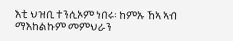እቲ ህዝቢ ተንሲኦም ነበሩ፡ ከምኡ ኸኣ ኣብ ማእከልኩም መምህራን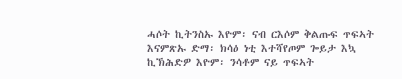ሓሶት ኪትንስኡ እዮም፡ ናብ ርእሶም ቅልጡፍ ጥፍኣት እናምጽኡ ድማ፡ ክሳዕ ነቲ እተሻየጦም ጐይታ እኳ ኪኽሕድዎ እዮም፡ ንሳቶም ናይ ጥፍኣት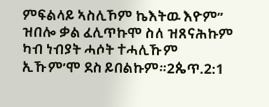ምፍልላይ ኣስሊኾም ኬእትዉ እዮም” ዝበሎ ቃል ፈሊጥኩሞ ስለ ዝጸናሕኩም ካብ ነብያት ሓሶት ተሓሊኹም ኢኹም’ሞ ደስ ይበልኩም።2ጴጥ.2:1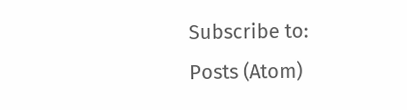Subscribe to:
Posts (Atom)